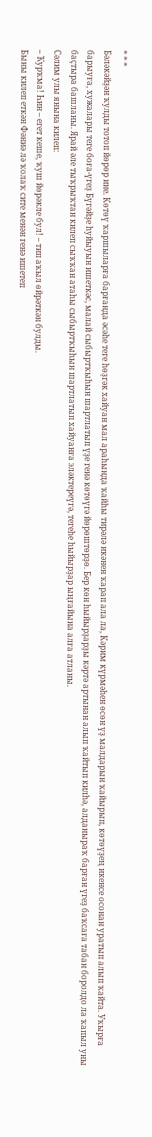* * *
Бәләкәйҙән ҡулды тотоп йөрөр ине. Көтөү ҡаршыларға барғанда әсәһе теге һөҙгәк хайуан мал араһында ҡайһы тирәлә икәнен ҡарап ала ла, Кәрим күрмәһен өсөн үҙ малдарын ҡайырып, көтөүҙең икенсе осонан уратып алып ҡайта. Уҡырға барыуға, хужалары теге боға-үгеҙ Бүгәйҙе һуйыуын ишеткәс, малай сыбыртҡыһын шартлатып үҙе генә көтөүгә йөрөштөрҙө. Бер көн һыйырҙарҙы кәртә артынан алып ҡайтып килһә, алданыраҡ барған үгеҙ баҡсаға табан боролдо ла ҡапыл уны баҫтыра башланы. Ярай әле тыҡрыҡтан килеп сыҡҡан атаһы сыбыртҡыһын шартлатып хайуанға эләктереүгә, тегеһе һыйырҙар ыңғайына алға атланы.
Сәлим улы янына килеп:
– Ҡурҡма! Һин – егет кеше, ҡуш йөрәкле бул! – тип аҡыл өйрәткән булды.
Быны килеп еткән Фәниә лә ҡолаҡ сите менән генә ишетеп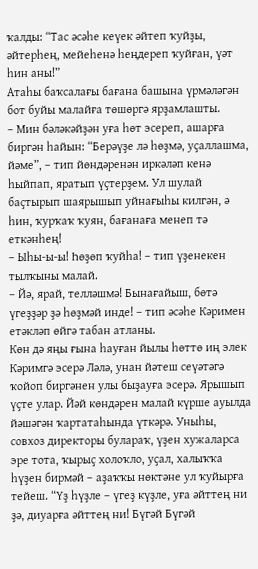ҡалды: “Тас әсәһе кеүек әйтеп ҡуйҙы, әйтерһең, мейеһенә һеңдереп ҡуйған, үәт һин аны!”
Атаһы баҡсалағы бағана башына үрмәләгән бот буйы малайға төшөргә ярҙамлашты.
– Мин бәләкәйҙән уға һөт эсереп, ашарға биргән һайын: “Берәүҙе лә һөҙмә, уҫаллашма, йәме”, – тип йөндәренән иркәләп кенә һыйпап, яратып үҫтерҙем. Ул шулай баҫтырып шаярышып уйнағыһы килгән, ә һин, ҡурҡаҡ ҡуян, бағанаға менеп тә еткәнһең!
– Ыһы-ы-ы! Һөҙөп ҡуйһа! – тип үҙенекен тылҡыны малай.
– Йә, ярай, телләшмә! Бынағайыш, бөтә үгеҙҙәр ҙә һөҙмәй инде! – тип әсәһе Кәримен етәкләп өйгә табан атланы.
Көн дә яңы ғына һауған йылы һөттө иң элек Кәримгә эсерә Ләлә, унан йәтеш сеүәтәгә ҡойоп биргәнен улы быҙауға эсерә. Ярышып үҫте улар. Йәй көндәрен малай күрше ауылда йәшәгән ҡартатаһында үткәрә. Уныһы, совхоз директоры булараҡ, үҙен хужаларса эре тота, ҡырыҫ холоҡло, уҫал, халыҡҡа һүҙен бирмәй – аҙаҡҡы нөктәне ул ҡуйырға тейеш. “Үҙ һүҙле – үгеҙ күҙле, уға әйттең ни ҙә, диуарға әйттең ни! Бүгәй Бүгәй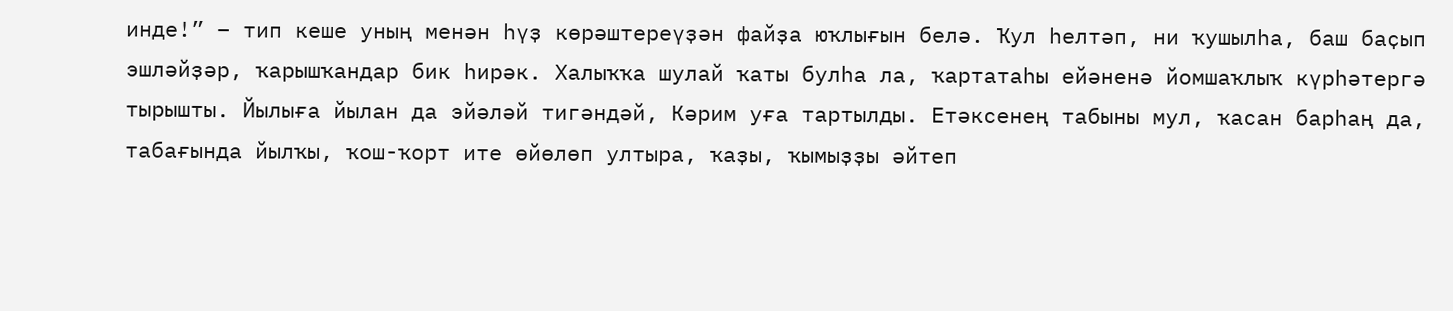инде!” – тип кеше уның менән һүҙ көрәштереүҙән файҙа юҡлығын белә. Ҡул һелтәп, ни ҡушылһа, баш баҫып эшләйҙәр, ҡарышҡандар бик һирәк. Халыҡҡа шулай ҡаты булһа ла, ҡартатаһы ейәненә йомшаҡлыҡ күрһәтергә тырышты. Йылыға йылан да эйәләй тигәндәй, Кәрим уға тартылды. Етәксенең табыны мул, ҡасан барһаң да, табағында йылҡы, ҡош-ҡорт ите өйөлөп ултыра, ҡаҙы, ҡымыҙҙы әйтеп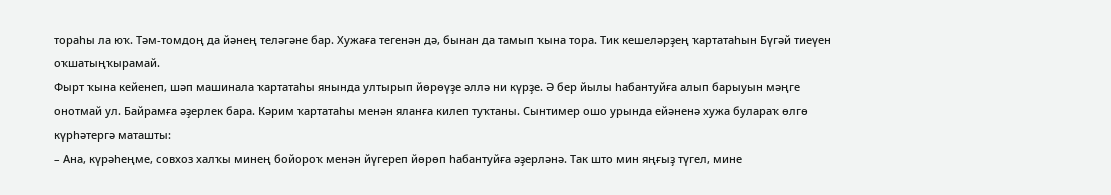тораһы ла юҡ. Тәм-томдоң да йәнең теләгәне бар. Хужаға тегенән дә, бынан да тамып ҡына тора. Тик кешеләрҙең ҡартатаһын Бүгәй тиеүен оҡшатыңҡырамай.
Фырт ҡына кейенеп, шәп машинала ҡартатаһы янында ултырып йөрөүҙе әллә ни күрҙе. Ә бер йылы һабантуйға алып барыуын мәңге онотмай ул. Байрамға әҙерлек бара. Кәрим ҡартатаһы менән яланға килеп туҡтаны. Сынтимер ошо урында ейәненә хужа булараҡ өлгө күрһәтергә маташты:
– Ана, күрәһеңме, совхоз халҡы минең бойороҡ менән йүгереп йөрөп һабантуйға әҙерләнә. Так што мин яңғыҙ түгел, мине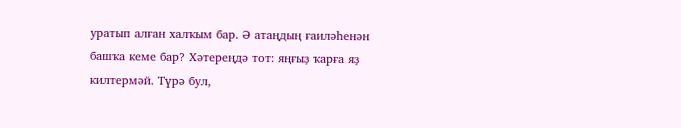уратып алған халҡым бар. Ә атаңдың ғаиләһенән башҡа кеме бар? Хәтереңдә тот: яңғыҙ ҡарға яҙ килтермәй. Түрә бул,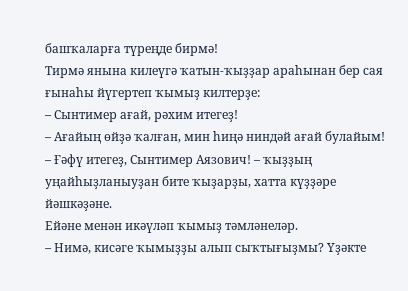башҡаларға түреңде бирмә!
Тирмә янына килеүгә ҡатын-ҡыҙҙар араһынан бер сая ғынаһы йүгертеп ҡымыҙ килтерҙе:
– Сынтимер ағай, рәхим итегеҙ!
– Ағайың өйҙә ҡалған, мин һиңә ниндәй ағай булайым!
– Ғәфү итегеҙ, Сынтимер Аязович! – ҡыҙҙың уңайһыҙланыуҙан бите ҡыҙарҙы, хатта күҙҙәре йәшкәҙәне.
Ейәне менән икәүләп ҡымыҙ тәмләнеләр.
– Нимә, кисәге ҡымыҙҙы алып сыҡтығыҙмы? Үҙәкте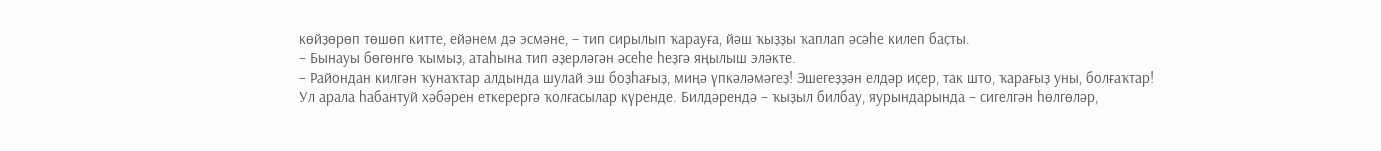көйҙөрөп төшөп китте, ейәнем дә эсмәне, – тип сирылып ҡарауға, йәш ҡыҙҙы ҡаплап әсәһе килеп баҫты.
– Бынауы бөгөнгө ҡымыҙ, атаһына тип әҙерләгән әсеһе һеҙгә яңылыш эләкте.
– Райондан килгән ҡунаҡтар алдында шулай эш боҙһағыҙ, миңә үпкәләмәгеҙ! Эшегеҙҙән елдәр иҫер, так што, ҡарағыҙ уны, болғаҡтар!
Ул арала һабантуй хәбәрен еткерергә ҡолғасылар күренде. Билдәрендә – ҡыҙыл билбау, яурындарында – сигелгән һөлгөләр,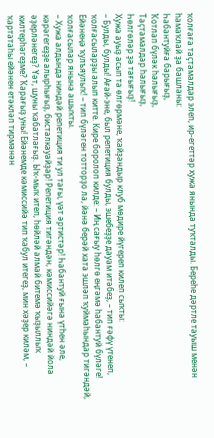ҡолғаға таҫтамалдар элеп, ир-егеттәр хужа янында туҡталды. Береһе дәртле тауыш менән һамаҡлай ҙа башланы:
Һабантуйға барығыҙ,
Ҡотлап бүләк һалығыҙ,
Таҫтамалдар һалығыҙ,
Һөлгөләр ҙә тағығыҙ!
Хужа ауыҙ асып та өлгөрмәне, ҡайҙандыр клуб мөдире йүгереп килеп сыҡты:
– Булды, булды! Ағай-эне, был репетиция булды, эшебеҙҙе дауам итәбеҙ, – тип ғәфү үтенеп, ҡолғасыларҙы алып китте. Кире боролоп килде: – Иң сағыу һөлгө еңгәмә һабантуй бүләге! Ейәнеңә ҡулъяулыҡ! – тип бүләген тотторҙо ла, йәнә берәй хата эшләп ҡуймаһындар тигәндәй, ҡолғасылар янына ашыҡты.
– Хужа алдында ниндәй репетиция ти ул тағы, үәт әртистәр! Һабантуй ғына үтһен әле, кәрәгегеҙҙе алырһығыҙ, бисталкауайҙар! Репетиция тигәндән, кәмиссийәгә ниндәй йола әҙерләнегеҙ? Үәт, шуны ҡабатлағыҙ. Ыҡ-мыҡ итеп, һөйләй алмай битемә ҡыҙыллыҡ килтерһәгеҙме? Ҡарағыҙ уны! Ейәнемде кәмиссийә тип ҡабул итегеҙ, мин хәҙер киләм, – ҡартатаһы ейәнен етәкләп тирмәнән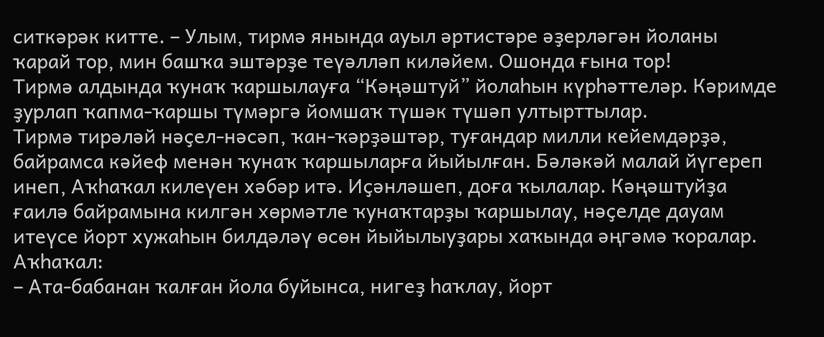ситкәрәк китте. – Улым, тирмә янында ауыл әртистәре әҙерләгән йоланы ҡарай тор, мин башҡа эштәрҙе теүәлләп киләйем. Ошонда ғына тор!
Тирмә алдында ҡунаҡ ҡаршылауға “Кәңәштуй” йолаһын күрһәттеләр. Кәримде ҙурлап ҡапма-ҡаршы түмәргә йомшаҡ түшәк түшәп ултырттылар.
Тирмә тирәләй нәҫел-нәсәп, ҡан-ҡәрҙәштәр, туғандар милли кейемдәрҙә, байрамса кәйеф менән ҡунаҡ ҡаршыларға йыйылған. Бәләкәй малай йүгереп инеп, Аҡһаҡал килеүен хәбәр итә. Иҫәнләшеп, доға ҡылалар. Кәңәштуйҙа ғаилә байрамына килгән хөрмәтле ҡунаҡтарҙы ҡаршылау, нәҫелде дауам итеүсе йорт хужаһын билдәләү өсөн йыйылыуҙары хаҡында әңгәмә ҡоралар. Аҡһаҡал:
– Ата-бабанан ҡалған йола буйынса, нигеҙ һаҡлау, йорт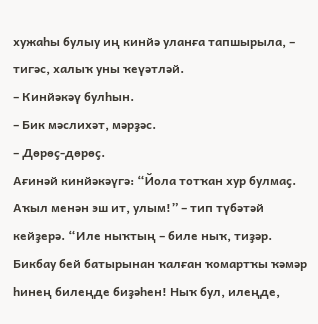хужаһы булыу иң кинйә уланға тапшырыла, – тигәс, халыҡ уны ҡеүәтләй.
– Кинйәкәү булһын.
– Бик мәслихәт, мәрҙәс.
– Дөрөҫ-дөрөҫ.
Ағинәй кинйәкәүгә: “Йола тотҡан хур булмаҫ. Аҡыл менән эш ит, улым!” – тип түбәтәй кейҙерә. “Иле ныҡтың – биле ныҡ, тиҙәр. Бикбау бей батырынан ҡалған ҡомартҡы ҡәмәр һинең билеңде биҙәһен! Ныҡ бул, илеңде,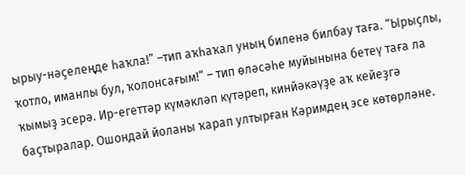ырыу-нәҫелеңде һаҡла!” –тип аҡһаҡал уның биленә билбау таға. “Ырыҫлы, ҡотло, иманлы бул, ҡолонсағым!” – тип өләсәһе муйынына бетеү таға ла ҡымыҙ эсерә. Ир-егеттәр күмәкләп күтәреп, кинйәкәүҙе аҡ кейеҙгә баҫтыралар. Ошондай йоланы ҡарап ултырған Кәримдең эсе көтөрләне.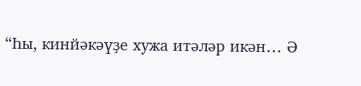“Һы, кинйәкәүҙе хужа итәләр икән… Ә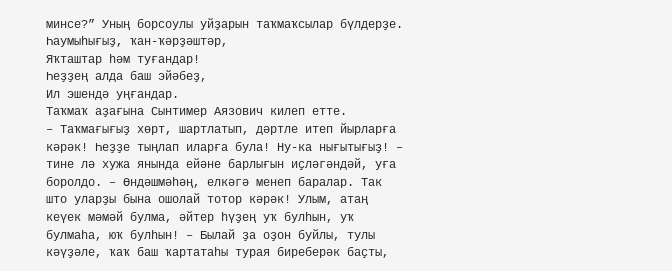минсе?” Уның борсоулы уйҙарын таҡмаҡсылар бүлдерҙе.
Һаумыһығыҙ, ҡан-ҡәрҙәштәр,
Яҡташтар һәм туғандар!
Һеҙҙең алда баш эйәбеҙ,
Ил эшендә уңғандар.
Таҡмаҡ аҙағына Сынтимер Аязович килеп етте.
– Таҡмағығыҙ хөрт, шартлатып, дәртле итеп йырларға кәрәк! Һеҙҙе тыңлап иларға була! Ну-ка нығытығыҙ! – тине лә хужа янында ейәне барлығын иҫләгәндәй, уға боролдо. – Өндәшмәһәң, елкәгә менеп баралар. Так што уларҙы бына ошолай тотор кәрәк! Улым, атаң кеүек мәмәй булма, әйтер һүҙең уҡ булһын, уҡ булмаһа, юҡ булһын! – Былай ҙа оҙон буйлы, тулы кәүҙәле, ҡаҡ баш ҡартатаһы турая биреберәк баҫты,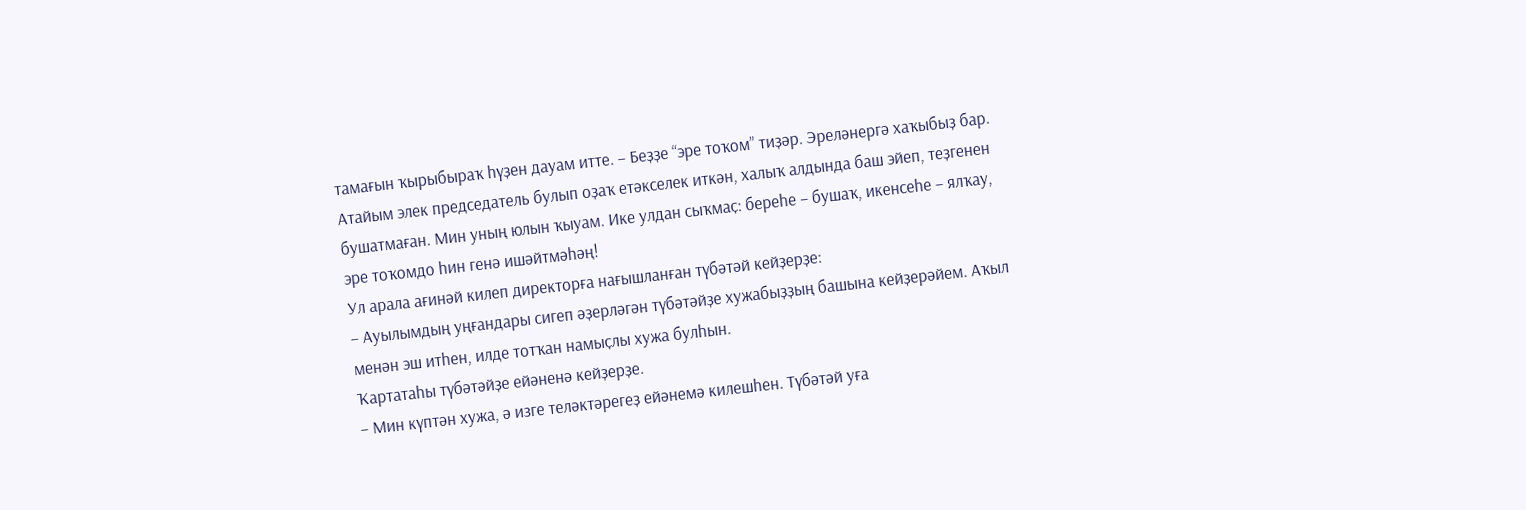тамағын ҡырыбыраҡ һүҙен дауам итте. – Беҙҙе “эре тоҡом” тиҙәр. Эреләнергә хаҡыбыҙ бар. Атайым элек председатель булып оҙаҡ етәкселек иткән, халыҡ алдында баш эйеп, теҙгенен бушатмаған. Мин уның юлын ҡыуам. Ике улдан сыҡмаҫ: береһе – бушаҡ, икенсеһе – ялҡау, эре тоҡомдо һин генә ишәйтмәһәң!
Ул арала ағинәй килеп директорға нағышланған түбәтәй кейҙерҙе:
– Ауылымдың уңғандары сигеп әҙерләгән түбәтәйҙе хужабыҙҙың башына кейҙерәйем. Аҡыл менән эш итһен, илде тотҡан намыҫлы хужа булһын.
Ҡартатаһы түбәтәйҙе ейәненә кейҙерҙе.
– Мин күптән хужа, ә изге теләктәрегеҙ ейәнемә килешһен. Түбәтәй уға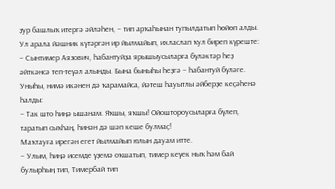ҙур башлыҡ итергә әйләһен, – тип арҡаһынан тупылдатып һөйөп алды. Ул арала йәшник күтәргән ир йылмайып, ихласлап ҡул биреп күреште:
– Сынтимер Аязович, һабантуйҙа ярышыусыларға бүләктәр һеҙ әйткәнсә теп-теүәл алынды. Бына быныһы һеҙгә – һабантуй бүләге.
Уныһы, нимә икәнен дә ҡарамайса, йәтеш һауытлы әйберҙе кеҫәһенә һалды:
– Так што һиңә ышанам. Яҡшы, яҡшы! Ойоштороусыларға бүлеп, таратып сыҡһаң, һинән дә шәп кеше булмаҫ!
Маҡтауға ирегән егет йылмайып юлын дауам итте.
– Улым, һиңә исемде үҙемә оҡшатып, тимер кеүек ныҡ һәм бай булырһың тип, Тимербай тип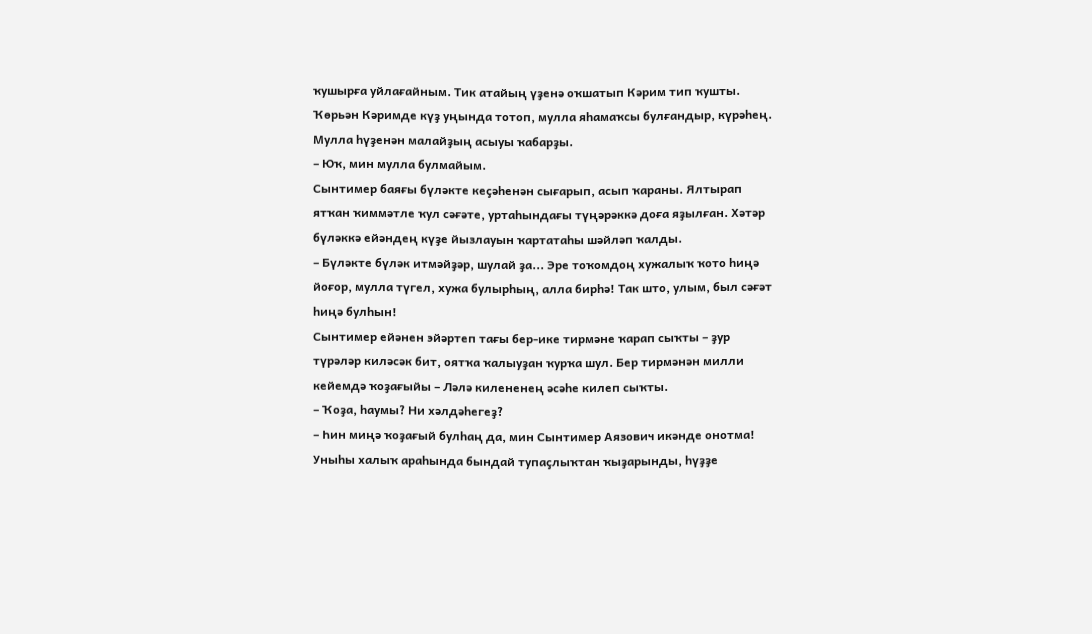ҡушырға уйлағайным. Тик атайың үҙенә оҡшатып Кәрим тип ҡушты. Ҡөрьән Кәримде күҙ уңында тотоп, мулла яһамаҡсы булғандыр, күрәһең.
Мулла һүҙенән малайҙың асыуы ҡабарҙы.
– Юҡ, мин мулла булмайым.
Сынтимер баяғы бүләкте кеҫәһенән сығарып, асып ҡараны. Ялтырап ятҡан ҡиммәтле ҡул сәғәте, уртаһындағы түңәрәккә доға яҙылған. Хәтәр бүләккә ейәндең күҙе йызлауын ҡартатаһы шәйләп ҡалды.
– Бүләкте бүләк итмәйҙәр, шулай ҙа... Эре тоҡомдоң хужалыҡ ҡото һиңә йоғор, мулла түгел, хужа булырһың, алла бирһә! Так што, улым, был сәғәт һиңә булһын!
Сынтимер ейәнен эйәртеп тағы бер-ике тирмәне ҡарап сыҡты – ҙур түрәләр киләсәк бит, оятҡа ҡалыуҙан ҡурҡа шул. Бер тирмәнән милли кейемдә ҡоҙағыйы – Ләлә килененең әсәһе килеп сыҡты.
– Ҡоҙа, һаумы? Ни хәлдәһегеҙ?
– Һин миңә ҡоҙағый булһаң да, мин Сынтимер Аязович икәнде онотма!
Уныһы халыҡ араһында бындай тупаҫлыҡтан ҡыҙарынды, һүҙҙе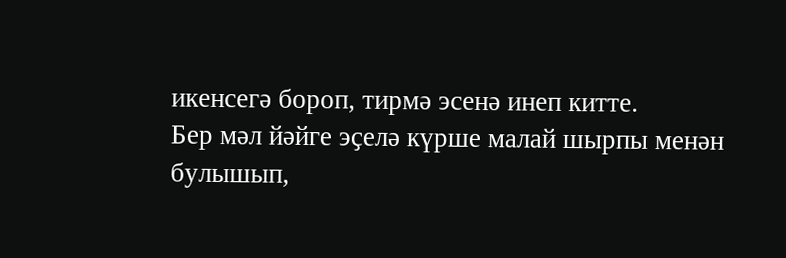икенсегә бороп, тирмә эсенә инеп китте.
Бер мәл йәйге эҫелә күрше малай шырпы менән булышып,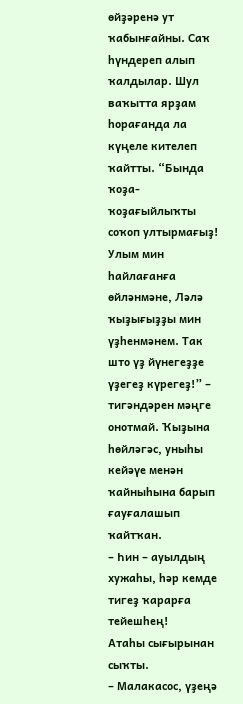өйҙәренә ут ҡабынғайны. Саҡ һүндереп алып ҡалдылар. Шул ваҡытта ярҙам һорағанда ла күңеле кителеп ҡайтты. “Бында ҡоҙа-ҡоҙағыйлыҡты соҡоп ултырмағыҙ! Улым мин һайлағанға өйләнмәне, Ләлә ҡыҙығыҙҙы мин үҙһенмәнем. Так што үҙ йүнегеҙҙе үҙегеҙ күрегеҙ!” – тигәндәрен мәңге онотмай. Ҡыҙына һөйләгәс, уныһы кейәүе менән ҡайныһына барып ғауғалашып ҡайтҡан.
– Һин – ауылдың хужаһы, һәр кемде тигеҙ ҡарарға тейешһең!
Атаһы сығырынан сыҡты.
– Малакасос, үҙеңә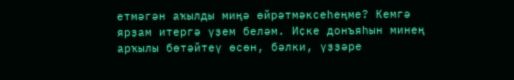етмәгән аҡылды миңә өйрәтмәксеһеңме? Кемгә ярҙам итергә үҙем беләм. Иҫке донъяһын минең арҡылы бөтәйтеү өсөн, бәлки, үҙҙәре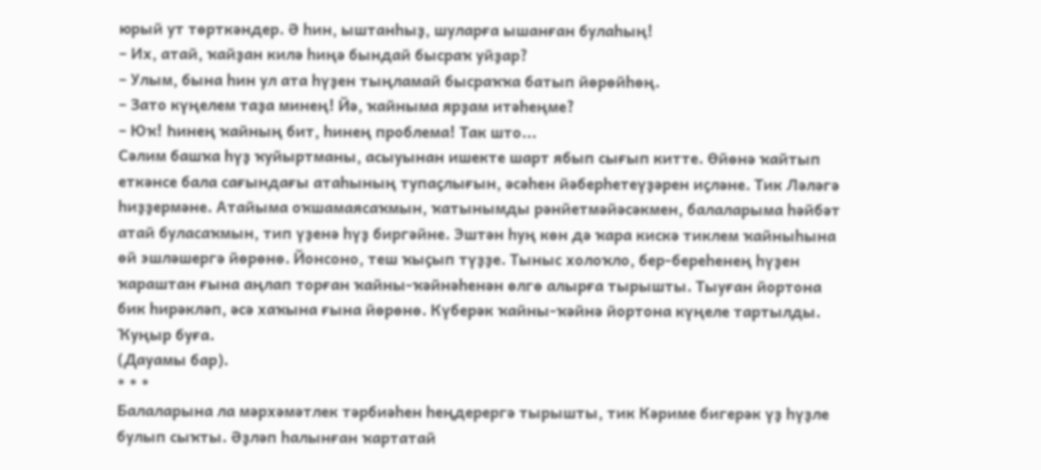юрый ут төрткәндер. Ә һин, ыштанһыҙ, шуларға ышанған булаһың!
– Их, атай, ҡайҙан килә һиңә бындай бысраҡ уйҙар?
– Улым, бына һин ул ата һүҙен тыңламай бысраҡҡа батып йөрөйһөң.
– Зато күңелем таҙа минең! Йә, ҡайныма ярҙам итәһеңме?
– Юҡ! Һинең ҡайның бит, һинең проблема! Так што...
Сәлим башҡа һүҙ ҡуйыртманы, асыуынан ишекте шарт ябып сығып китте. Өйөнә ҡайтып еткәнсе бала сағындағы атаһының тупаҫлығын, әсәһен йәберһетеүҙәрен иҫләне. Тик Ләләгә һиҙҙермәне. Атайыма оҡшамаясаҡмын, ҡатынымды рәнйетмәйәсәкмен, балаларыма һәйбәт атай буласаҡмын, тип үҙенә һүҙ биргәйне. Эштән һуң көн дә ҡара кискә тиклем ҡайныһына өй эшләшергә йөрөнө. Йонсоно, теш ҡыҫып түҙҙе. Тыныс холоҡло, бер-береһенең һүҙен ҡараштан ғына аңлап торған ҡайны-ҡәйнәһенән өлгө алырға тырышты. Тыуған йортона бик һирәкләп, әсә хаҡына ғына йөрөнө. Күберәк ҡайны-ҡәйнә йортона күңеле тартылды.
Ҡуңыр буға.
(Дауамы бар).
* * *
Балаларына ла мәрхәмәтлек тәрбиәһен һеңдерергә тырышты, тик Кәриме бигерәк үҙ һүҙле булып сыҡты. Әҙләп һалынған ҡартатай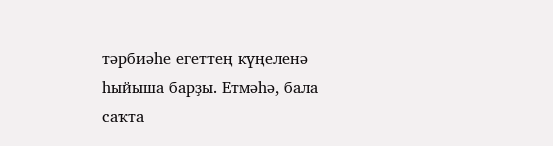тәрбиәһе егеттең күңеленә һыйыша барҙы. Етмәһә, бала саҡта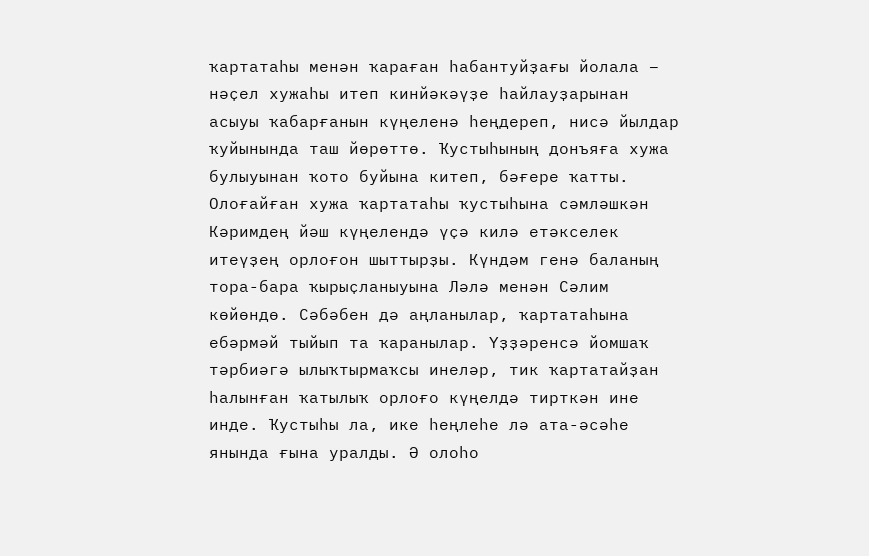ҡартатаһы менән ҡараған һабантуйҙағы йолала – нәҫел хужаһы итеп кинйәкәүҙе һайлауҙарынан асыуы ҡабарғанын күңеленә һеңдереп, нисә йылдар ҡуйынында таш йөрөттө. Ҡустыһының донъяға хужа булыуынан ҡото буйына китеп, бәғере ҡатты. Олоғайған хужа ҡартатаһы ҡустыһына сәмләшкән Кәримдең йәш күңелендә үҫә килә етәкселек итеүҙең орлоғон шыттырҙы. Күндәм генә баланың тора-бара ҡырыҫланыуына Ләлә менән Сәлим көйөндө. Сәбәбен дә аңланылар, ҡартатаһына ебәрмәй тыйып та ҡаранылар. Үҙҙәренсә йомшаҡ тәрбиәгә ылыҡтырмаҡсы инеләр, тик ҡартатайҙан һалынған ҡатылыҡ орлоғо күңелдә тирткән ине инде. Ҡустыһы ла, ике һеңлеһе лә ата-әсәһе янында ғына уралды. Ә олоһо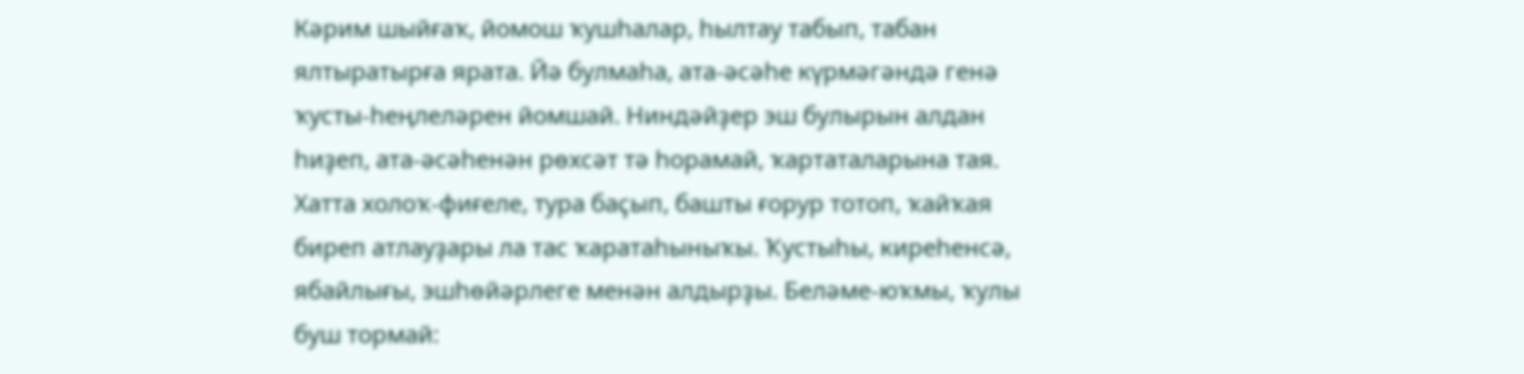Кәрим шыйғаҡ, йомош ҡушһалар, һылтау табып, табан ялтыратырға ярата. Йә булмаһа, ата-әсәһе күрмәгәндә генә ҡусты-һеңлеләрен йомшай. Ниндәйҙер эш булырын алдан һиҙеп, ата-әсәһенән рөхсәт тә һорамай, ҡартаталарына тая. Хатта холоҡ-фиғеле, тура баҫып, башты ғорур тотоп, ҡайҡая биреп атлауҙары ла тас ҡаратаһыныҡы. Ҡустыһы, киреһенсә, ябайлығы, эшһөйәрлеге менән алдырҙы. Беләме-юҡмы, ҡулы буш тормай: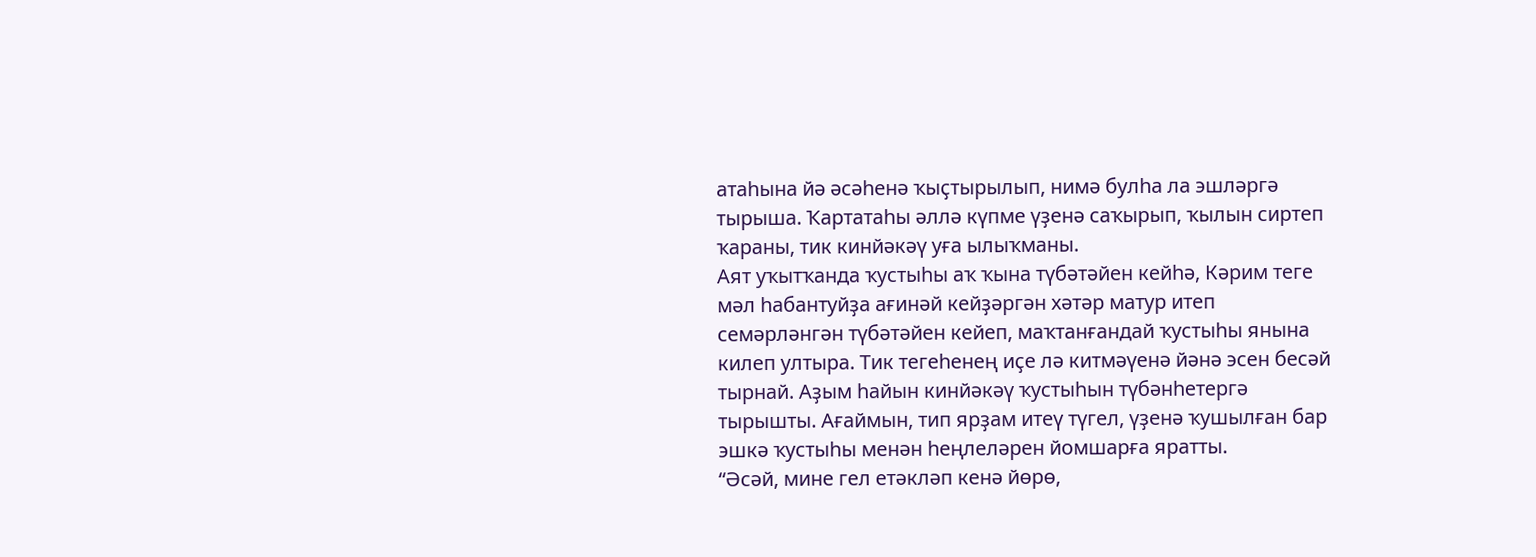атаһына йә әсәһенә ҡыҫтырылып, нимә булһа ла эшләргә тырыша. Ҡартатаһы әллә күпме үҙенә саҡырып, ҡылын сиртеп ҡараны, тик кинйәкәү уға ылыҡманы.
Аят уҡытҡанда ҡустыһы аҡ ҡына түбәтәйен кейһә, Кәрим теге мәл һабантуйҙа ағинәй кейҙәргән хәтәр матур итеп семәрләнгән түбәтәйен кейеп, маҡтанғандай ҡустыһы янына килеп ултыра. Тик тегеһенең иҫе лә китмәүенә йәнә эсен бесәй тырнай. Аҙым һайын кинйәкәү ҡустыһын түбәнһетергә тырышты. Ағаймын, тип ярҙам итеү түгел, үҙенә ҡушылған бар эшкә ҡустыһы менән һеңлеләрен йомшарға яратты.
“Әсәй, мине гел етәкләп кенә йөрө,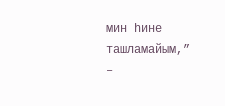мин һине ташламайым,” –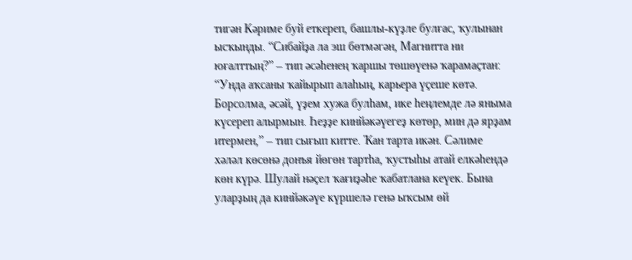тигән Кәриме буй еткереп, башлы-күҙле булғас, ҡулынан ысҡынды. “Сибайҙа ла эш бөтмәгән, Магнитта ни юғалттың?” – тип әсәһенең ҡаршы төшөүенә ҡарамаҫтан: “Унда аҡсаны ҡайырып алаһың, карьера үҫеше көтә. Борсолма, әсәй, үҙем хужа булһам, ике һеңлемде лә яныма күсереп алырмын. Һеҙҙе кинйәкәүегеҙ көтөр, мин дә ярҙам итермен,” – тип сығып китте. Ҡан тарта икән. Сәлиме хәләл көсөнә донъя йөгөн тартһа, ҡустыһы атай елкәһендә көн күрә. Шулай нәҫел ҡағиҙәһе ҡабатлана кеүек. Бына уларҙың да кинйәкәүе күршелә генә ыҡсым өй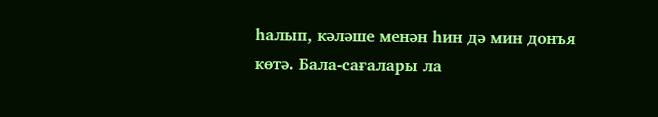һалып, кәләше менән һин дә мин донъя көтә. Бала-сағалары ла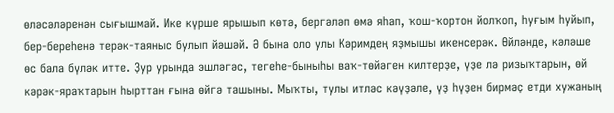өләсәләренән сығышмай. Ике күрше ярышып көтә, бергәләп өмә яһап, ҡош-ҡортон йолҡоп, һуғым һуйып, бер-береһенә терәк-таяныс булып йәшәй. Ә бына оло улы Кәримдең яҙмышы икенсерәк. Өйләнде, кәләше өс бала бүләк итте. Ҙур урында эшләгәс, тегеһе-быныһы ваҡ-төйәген килтерҙе, үҙе лә ризыҡтарын, өй кәрәк-яраҡтарын һырттан ғына өйгә ташыны. Мыҡты, тулы итләс кәүҙәле, үҙ һүҙен бирмәҫ етди хужаның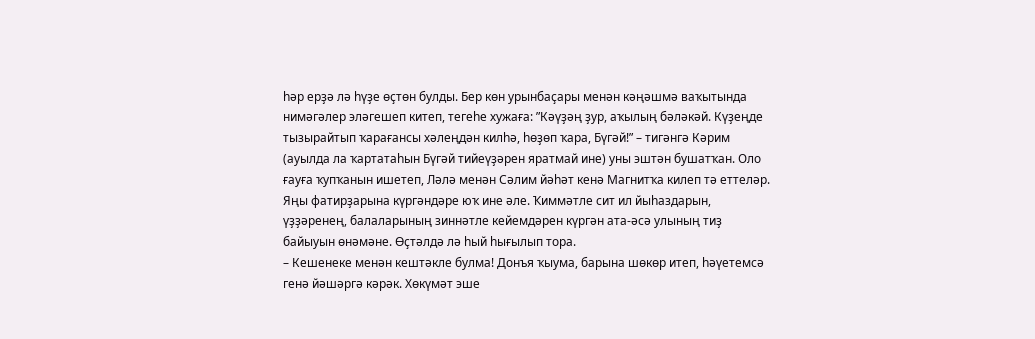һәр ерҙә лә һүҙе өҫтөн булды. Бер көн урынбаҫары менән кәңәшмә ваҡытында нимәгәлер эләгешеп китеп, тегеһе хужаға: ”Кәүҙәң ҙур, аҡылың бәләкәй. Күҙеңде тызырайтып ҡарағансы хәлеңдән килһә, һөҙөп ҡара, Бүгәй!” – тигәнгә Кәрим (ауылда ла ҡартатаһын Бүгәй тийеүҙәрен яратмай ине) уны эштән бушатҡан. Оло ғауға ҡупҡанын ишетеп, Ләлә менән Сәлим йәһәт кенә Магнитҡа килеп тә еттеләр. Яңы фатирҙарына күргәндәре юҡ ине әле. Ҡиммәтле сит ил йыһаздарын, үҙҙәренең, балаларының зиннәтле кейемдәрен күргән ата-әсә улының тиҙ байыуын өнәмәне. Өҫтәлдә лә һый һығылып тора.
– Кешенеке менән кештәкле булма! Донъя ҡыума, барына шөкөр итеп, һәүетемсә генә йәшәргә кәрәк. Хөкүмәт эше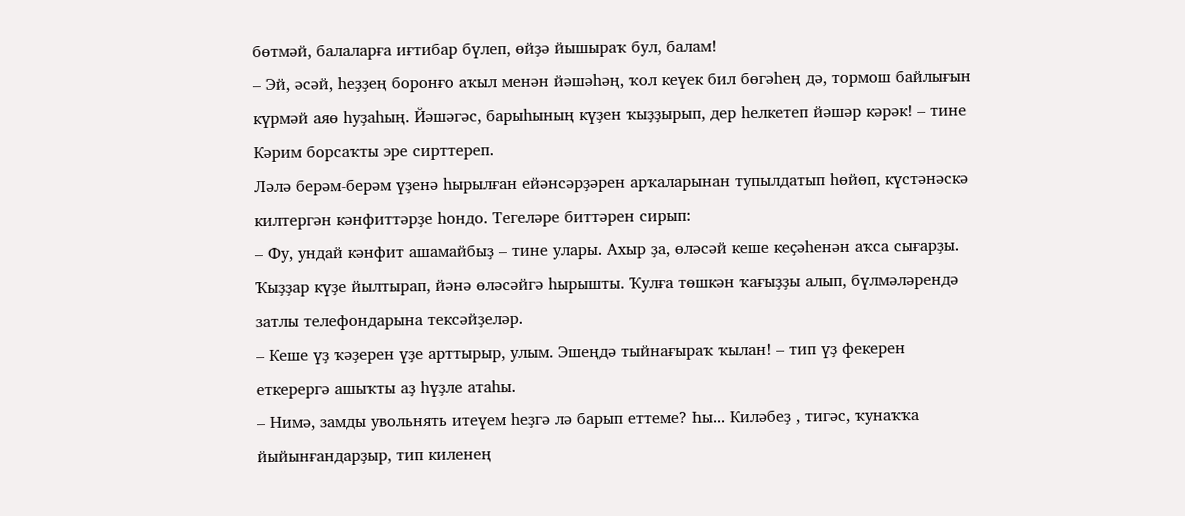бөтмәй, балаларға иғтибар бүлеп, өйҙә йышыраҡ бул, балам!
– Эй, әсәй, һеҙҙең боронғо аҡыл менән йәшәһәң, ҡол кеүек бил бөгәһең дә, тормош байлығын күрмәй аяө һуҙаһың. Йәшәгәс, барыһының күҙен ҡыҙҙырып, дер һелкетеп йәшәр кәрәк! – тине Кәрим борсаҡты эре сирттереп.
Ләлә берәм-берәм үҙенә һырылған ейәнсәрҙәрен арҡаларынан тупылдатып һөйөп, күстәнәскә килтергән кәнфиттәрҙе һондо. Тегеләре биттәрен сирып:
– Фу, ундай кәнфит ашамайбыҙ – тине улары. Ахыр ҙа, өләсәй кеше кеҫәһенән аҡса сығарҙы. Ҡыҙҙар күҙе йылтырап, йәнә өләсәйгә һырышты. Ҡулға төшкән ҡағыҙҙы алып, бүлмәләрендә затлы телефондарына тексәйҙеләр.
– Кеше үҙ ҡәҙерен үҙе арттырыр, улым. Эшеңдә тыйнағыраҡ ҡылан! – тип үҙ фекерен еткерергә ашыҡты аҙ һүҙле атаһы.
– Нимә, замды увольнять итеүем һеҙгә лә барып еттеме? Һы... Киләбеҙ , тигәс, ҡунаҡҡа йыйынғандарҙыр, тип киленең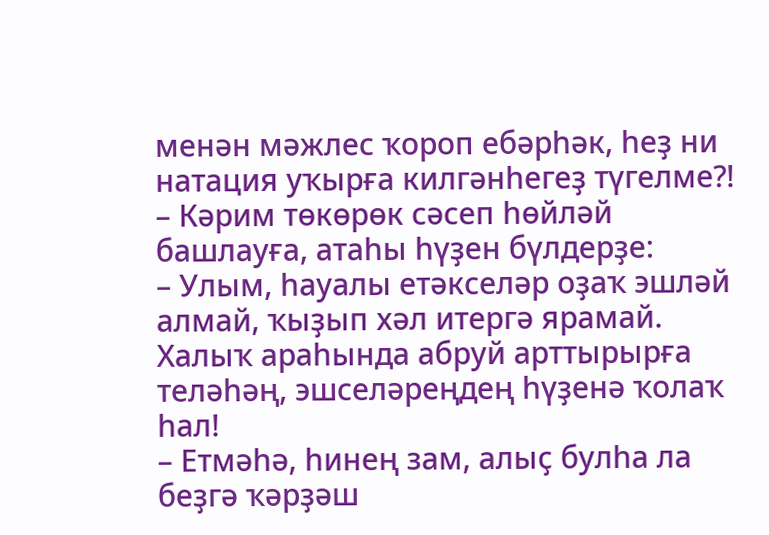менән мәжлес ҡороп ебәрһәк, һеҙ ни натация уҡырға килгәнһегеҙ түгелме?! – Кәрим төкөрөк сәсеп һөйләй башлауға, атаһы һүҙен бүлдерҙе:
– Улым, һауалы етәкселәр оҙаҡ эшләй алмай, ҡыҙып хәл итергә ярамай. Халыҡ араһында абруй арттырырға теләһәң, эшселәреңдең һүҙенә ҡолаҡ һал!
– Етмәһә, һинең зам, алыҫ булһа ла беҙгә ҡәрҙәш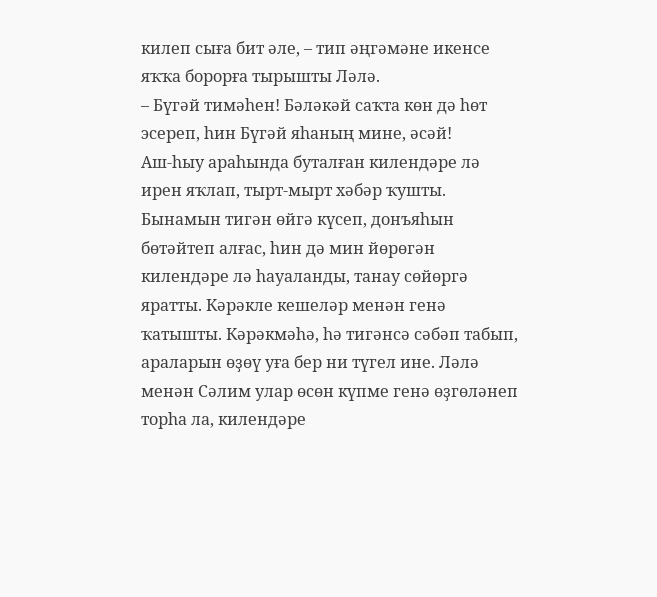килеп сыға бит әле, – тип әңгәмәне икенсе яҡҡа борорға тырышты Ләлә.
– Бүгәй тимәһен! Бәләкәй саҡта көн дә һөт эсереп, һин Бүгәй яһаның мине, әсәй!
Аш-һыу араһында буталған килендәре лә ирен яҡлап, тырт-мырт хәбәр ҡушты. Бынамын тигән өйгә күсеп, донъяһын бөтәйтеп алғас, һин дә мин йөрөгән килендәре лә һауаланды, танау сөйөргә яратты. Кәрәкле кешеләр менән генә ҡатышты. Кәрәкмәһә, һә тигәнсә сәбәп табып, араларын өҙөү уға бер ни түгел ине. Ләлә менән Сәлим улар өсөн күпме генә өҙгөләнеп торһа ла, килендәре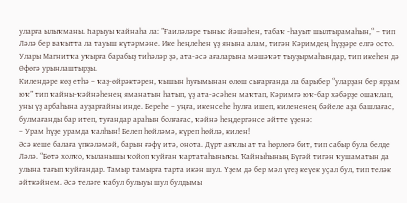уларға ылыҡманы. Һарыуы ҡайнаһа ла: ”Ғаиләләре тыныс йәшәһен, табаҡ -һауыт шылтырамаһын,“ – тип Ләлә бер ваҡытта ла тауыш күтәрмәне. Ике һеңлеһен үҙ янына алам, тигән Кәримдең һүҙҙәре елгә осто. Улары Магнитҡа уҡырға барабыҙ тиһәләр ҙә, ата-әсә ағаларына мәшәҡәт тыуҙырмаһындар, тип икеһен дә Өфөгә урынлаштырҙы.
Килендәре көҙ етһә – ҡаҙ-өйрәктәрен, ҡышын һуғымынан өлөш сығарғанда ла барыбер “уларҙан бер ярҙам юҡ” тип ҡайны-ҡәйнәһенең яманатын һатып, үҙ ата-әсәһен маҡтап, Кәримгә юҡ-бар хәбәрҙе ошаҡлап, уны үҙ арбаһына ауҙарғайны инде. Береһе – уңға, икенсеһе һулға ишеп, килененең бәйеле аҙа башлағас, булмағанды бар итеп, туғандар араһын болғағас, ҡәйнә һеңдергәнсе әйтте үҙенә:
– Урам һүҙе урамда ҡалһын! Белеп һөйләмә, күреп һөйлә, килен!
Әсә кеше балаға үпкәләмәй, барын ғәфү итә, онота. Дүрт аяҡлы ат та һөрлөгә бит, тип сабыр була белде Ләлә. “Бөтә холҡо, ҡыланышы ҡойоп ҡуйған ҡартатаһыныҡы. Ҡайныһының Бүгәй тигән ҡушаматын да улына тағып ҡуйғандар. Тамыр тамырға тарта икән шул. Үҙем дә бер мәл үгеҙ кеүек уҫал бул, тип теләк әйткәйнем. Әсә теләге ҡабул булыуы шул булдымы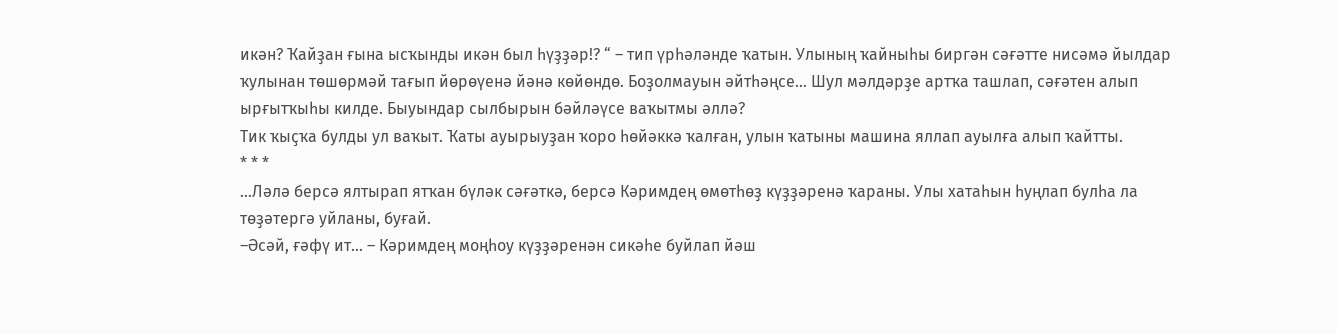икән? Ҡайҙан ғына ысҡынды икән был һүҙҙәр!? “ – тип үрһәләнде ҡатын. Улының ҡайныһы биргән сәғәтте нисәмә йылдар ҡулынан төшөрмәй тағып йөрөүенә йәнә көйөндө. Боҙолмауын әйтһәңсе... Шул мәлдәрҙе артҡа ташлап, сәғәтен алып ырғытҡыһы килде. Быуындар сылбырын бәйләүсе ваҡытмы әллә?
Тик ҡыҫҡа булды ул ваҡыт. Ҡаты ауырыуҙан ҡоро һөйәккә ҡалған, улын ҡатыны машина яллап ауылға алып ҡайтты.
* * *
…Ләлә берсә ялтырап ятҡан бүләк сәғәткә, берсә Кәримдең өмөтһөҙ күҙҙәренә ҡараны. Улы хатаһын һуңлап булһа ла төҙәтергә уйланы, буғай.
–Әсәй, ғәфү ит… – Кәримдең моңһоу күҙҙәренән сикәһе буйлап йәш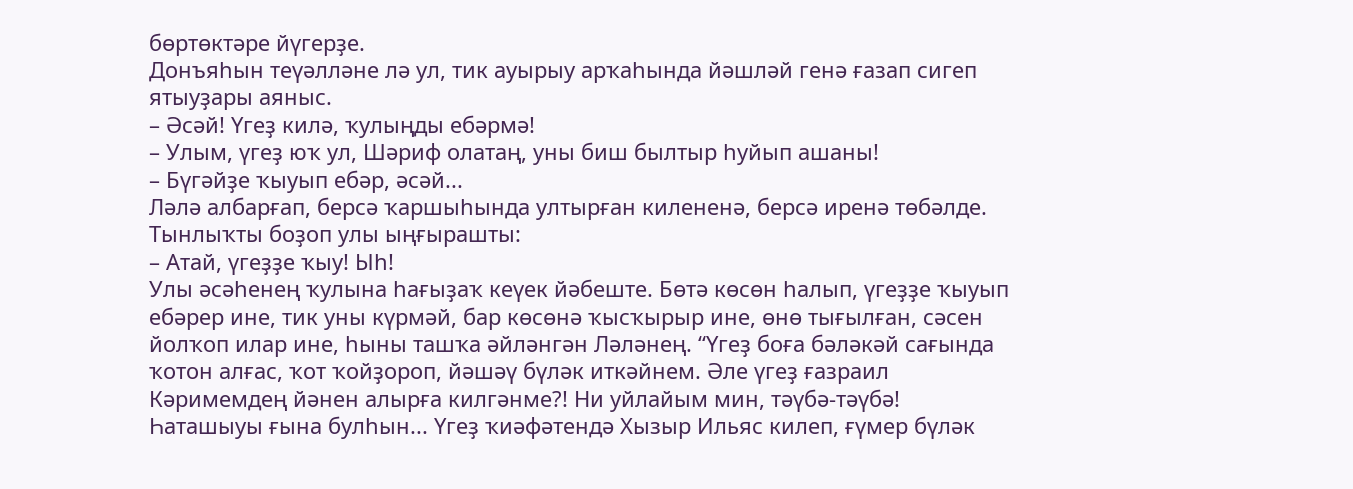бөртөктәре йүгерҙе.
Донъяһын теүәлләне лә ул, тик ауырыу арҡаһында йәшләй генә ғазап сигеп ятыуҙары аяныс.
– Әсәй! Үгеҙ килә, ҡулыңды ебәрмә!
– Улым, үгеҙ юҡ ул, Шәриф олатаң, уны биш былтыр һуйып ашаны!
– Бүгәйҙе ҡыуып ебәр, әсәй...
Ләлә албарғап, берсә ҡаршыһында ултырған килененә, берсә иренә төбәлде. Тынлыҡты боҙоп улы ыңғырашты:
– Атай, үгеҙҙе ҡыу! Ыһ!
Улы әсәһенең ҡулына һағыҙаҡ кеүек йәбеште. Бөтә көсөн һалып, үгеҙҙе ҡыуып ебәрер ине, тик уны күрмәй, бар көсөнә ҡысҡырыр ине, өнө тығылған, сәсен йолҡоп илар ине, һыны ташҡа әйләнгән Ләләнең. “Үгеҙ боға бәләкәй сағында ҡотон алғас, ҡот ҡойҙороп, йәшәү бүләк иткәйнем. Әле үгеҙ ғазраил Кәримемдең йәнен алырға килгәнме?! Ни уйлайым мин, тәүбә-тәүбә! Һаташыуы ғына булһын... Үгеҙ ҡиәфәтендә Хызыр Ильяс килеп, ғүмер бүләк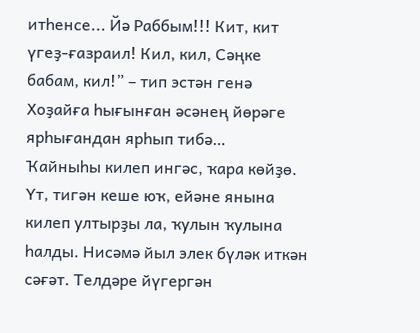итһенсе... Йә Раббым!!! Кит, кит үгеҙ-ғазраил! Кил, кил, Сәңке бабам, кил!” – тип эстән генә Хоҙайға һығынған әсәнең йөрәге ярһығандан ярһып тибә…
Ҡайныһы килеп ингәс, ҡара көйҙө. Үт, тигән кеше юҡ, ейәне янына килеп ултырҙы ла, ҡулын ҡулына һалды. Нисәмә йыл элек бүләк иткән сәғәт. Телдәре йүгергән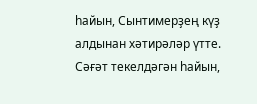һайын, Сынтимерҙең күҙ алдынан хәтирәләр үтте. Сәғәт текелдәгән һайын,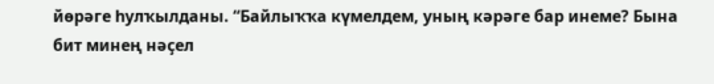йөрәге һулҡылданы. “Байлыҡҡа күмелдем, уның кәрәге бар инеме? Бына бит минең нәҫел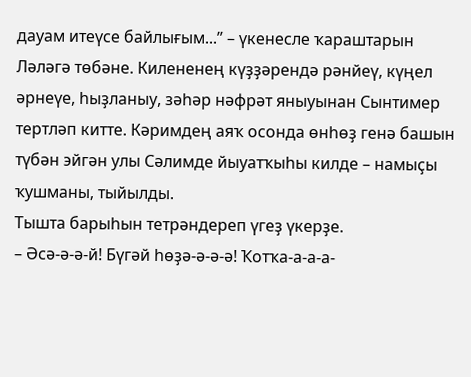дауам итеүсе байлығым...” – үкенесле ҡараштарын Ләләгә төбәне. Килененең күҙҙәрендә рәнйеү, күңел әрнеүе, һыҙланыу, зәһәр нәфрәт яныуынан Сынтимер тертләп китте. Кәримдең аяҡ осонда өнһөҙ генә башын түбән эйгән улы Сәлимде йыуатҡыһы килде – намыҫы ҡушманы, тыйылды.
Тышта барыһын тетрәндереп үгеҙ үкерҙе.
– Әсә-ә-ә-й! Бүгәй һөҙә-ә-ә-ә! Ҡотҡа-а-а-а-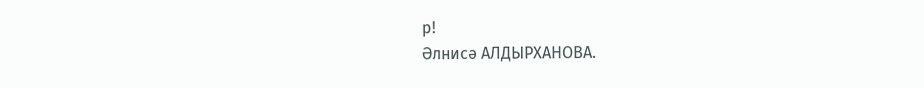р!
Әлнисә АЛДЫРХАНОВА.